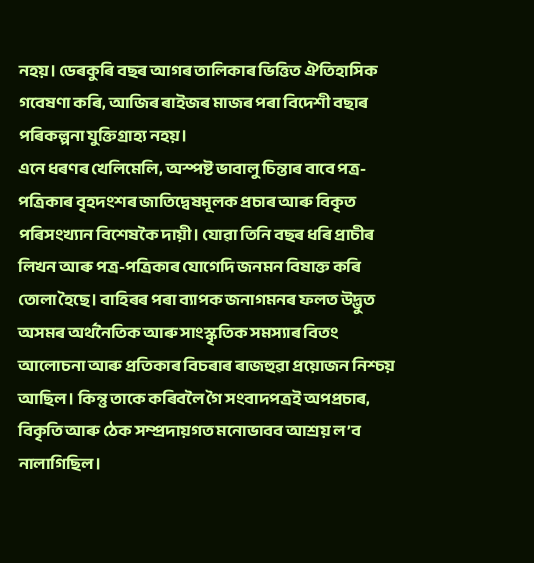নহয়। ডেৰকুৰি বছৰ আগৰ তালিকাৰ ভিত্তিত ঐতিহাসিক গবেষণা কৰি, আজিৰ ৰাইজৰ মাজৰ পৰা বিদেশী বছাৰ পৰিকল্পনা যুক্তিগ্ৰাহ্য নহয়।
এনে ধৰণৰ খেলিমেলি, অস্পষ্ট ভাবালু চিন্তাৰ বাবে পত্ৰ-পত্ৰিকাৰ বৃহদংশৰ জাতিদ্বেষমূলক প্ৰচাৰ আৰু বিকৃত পৰিসংখ্যান বিশেষকৈ দায়ী। যোৱা তিনি বছৰ ধৰি প্ৰাচীৰ লিখন আৰু পত্ৰ-পত্ৰিকাৰ যোগেদি জনমন বিষাক্ত কৰি তোলা হৈছে। বাহিৰৰ পৰা ব্যাপক জনাগমনৰ ফলত উদ্ভুত অসমৰ অৰ্থনৈতিক আৰু সাংস্কৃতিক সমস্যাৰ বিতং আলোচনা আৰু প্ৰতিকাৰ বিচৰাৰ ৰাজহুৱা প্ৰয়োজন নিশ্চয় আছিল। কিন্তু তাকে কৰিবলৈ গৈ সংবাদপত্ৰই অপপ্ৰচাৰ, বিকৃতি আৰু ঠেক সম্প্ৰদায়গত মনোভাবব আশ্ৰয় ল’ব নালাগিছিল।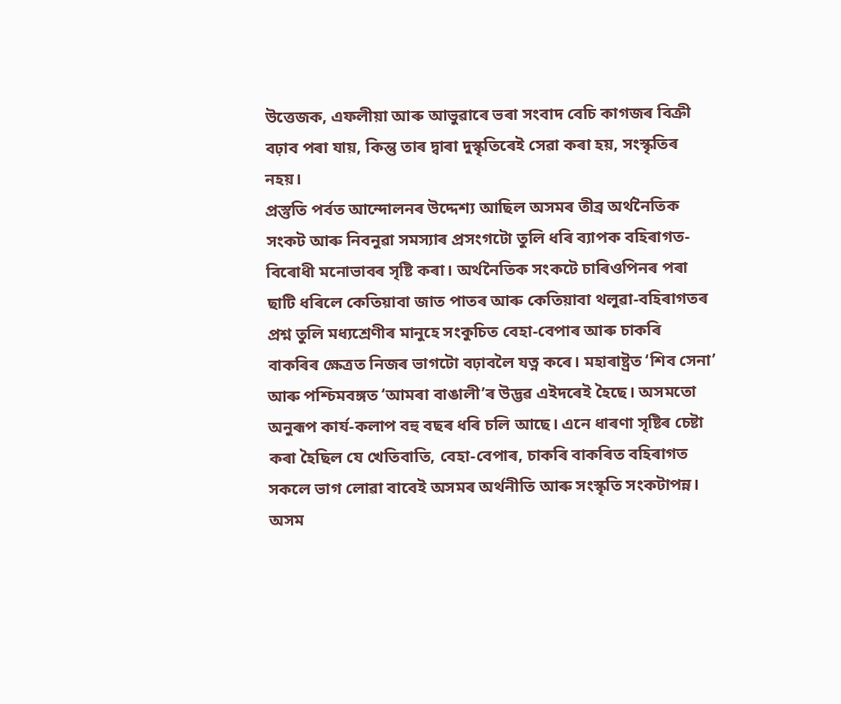উত্তেজক, এফলীয়া আৰু আভুৱাৰে ভৰা সংবাদ বেচি কাগজৰ বিক্ৰী বঢ়াব পৰা যায়, কিন্তু তাৰ দ্বাৰা দুস্কৃতিৰেই সেৱা কৰা হয়, সংস্কৃতিৰ নহয়।
প্ৰস্তুতি পৰ্বত আন্দোলনৰ উদ্দেশ্য আছিল অসমৰ তীব্ৰ অৰ্থনৈতিক সংকট আৰু নিবনুৱা সমস্যাৰ প্ৰসংগটো তুলি ধৰি ব্যাপক বহিৰাগত-বিৰোধী মনোভাবৰ সৃষ্টি কৰা। অৰ্থনৈতিক সংকটে চাৰিওপিনৰ পৰা ছাটি ধৰিলে কেতিয়াবা জাত পাতৰ আৰু কেতিয়াবা থলুৱা-বহিৰাগতৰ প্ৰশ্ন তুলি মধ্যশ্ৰেণীৰ মানুহে সংকুচিত বেহা-বেপাৰ আৰু চাকৰি বাকৰিৰ ক্ষেত্ৰত নিজৰ ভাগটো বঢ়াবলৈ যত্ন কৰে। মহাৰাষ্ট্ৰত ‘শিব সেনা’ আৰু পশ্চিমবঙ্গত ‘আমৰা বাঙালী’ৰ উদ্ভৱ এইদৰেই হৈছে। অসমতো অনুৰূপ কাৰ্য-কলাপ বহু বছৰ ধৰি চলি আছে। এনে ধাৰণা সৃষ্টিৰ চেষ্টা কৰা হৈছিল যে খেতিবাতি, বেহা-বেপাৰ, চাকৰি বাকৰিত বহিৰাগত সকলে ভাগ লোৱা বাবেই অসমৰ অৰ্থনীতি আৰু সংস্কৃতি সংকটাপন্ন। অসম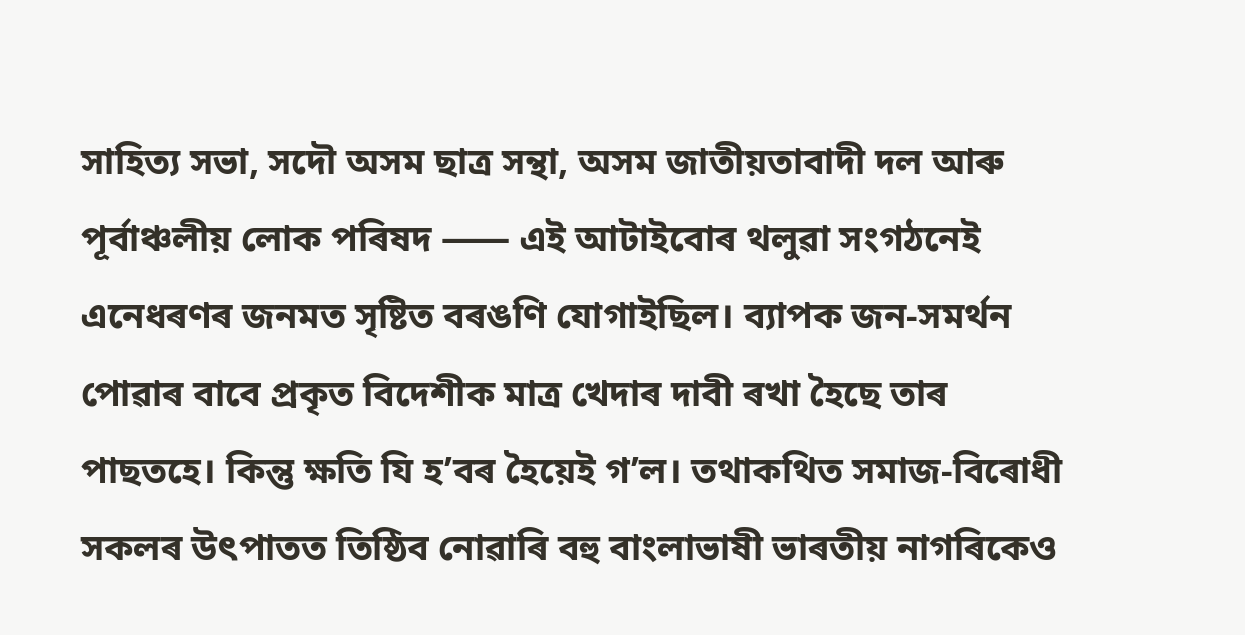সাহিত্য সভা, সদৌ অসম ছাত্ৰ সন্থা, অসম জাতীয়তাবাদী দল আৰু পূৰ্বাঞ্চলীয় লোক পৰিষদ ⸺ এই আটাইবোৰ থলুৱা সংগঠনেই এনেধৰণৰ জনমত সৃষ্টিত বৰঙণি যোগাইছিল। ব্যাপক জন-সমৰ্থন পোৱাৰ বাবে প্ৰকৃত বিদেশীক মাত্ৰ খেদাৰ দাবী ৰখা হৈছে তাৰ পাছতহে। কিন্তু ক্ষতি যি হ’বৰ হৈয়েই গ’ল। তথাকথিত সমাজ-বিৰোধী সকলৰ উৎপাতত তিষ্ঠিব নোৱাৰি বহু বাংলাভাষী ভাৰতীয় নাগৰিকেও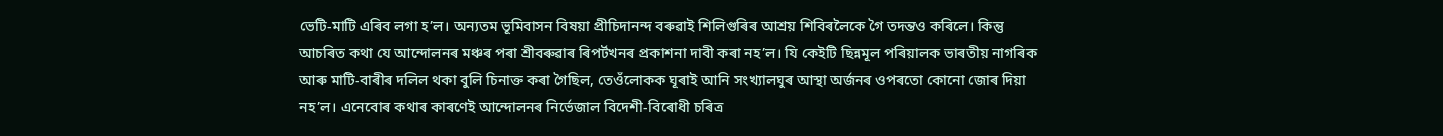ভেটি-মাটি এৰিব লগা হ’ল। অন্যতম ভূমিবাসন বিষয়া প্ৰীচিদানন্দ বৰুৱাই শিলিগুৰিৰ আশ্ৰয় শিবিৰলৈকে গৈ তদন্তও কৰিলে। কিন্তু আচৰিত কথা যে আন্দোলনৰ মঞ্চৰ পৰা শ্ৰীবৰুৱাৰ ৰিপৰ্টখনৰ প্ৰকাশনা দাবী কৰা নহ’ল। যি কেইটি ছিন্নমূল পৰিয়ালক ভাৰতীয় নাগৰিক আৰু মাটি-বাৰীৰ দলিল থকা বুলি চিনাক্ত কৰা গৈছিল, তেওঁলোকক ঘূৰাই আনি সংখ্যালঘুৰ আস্থা অৰ্জনৰ ওপৰতো কোনো জোৰ দিয়া নহ’ল। এনেবোৰ কথাৰ কাৰণেই আন্দোলনৰ নিৰ্ভেজাল বিদেশী-বিৰোধী চৰিত্ৰ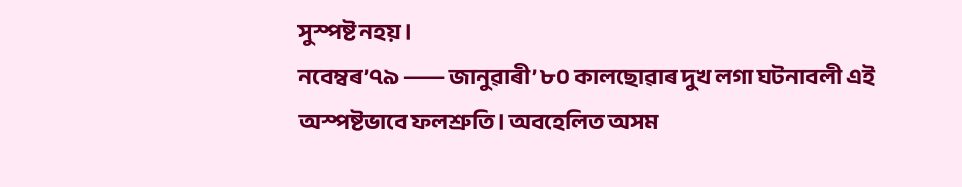সুস্পষ্ট নহয়।
নবেম্বৰ’৭৯ ⸺ জানুৱাৰী’ ৮০ কালছোৱাৰ দুখ লগা ঘটনাবলী এই অস্পষ্টভাবে ফলশ্ৰুতি। অবহেলিত অসম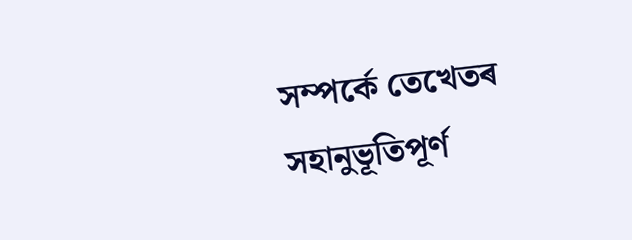সম্পৰ্কে তেখেতৰ সহানুভূতিপূৰ্ণ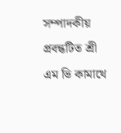সম্পাদকীয় প্ৰবন্ধটিত শ্ৰী এম ভি কামাথে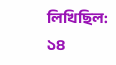লিখিছিল:
১৪